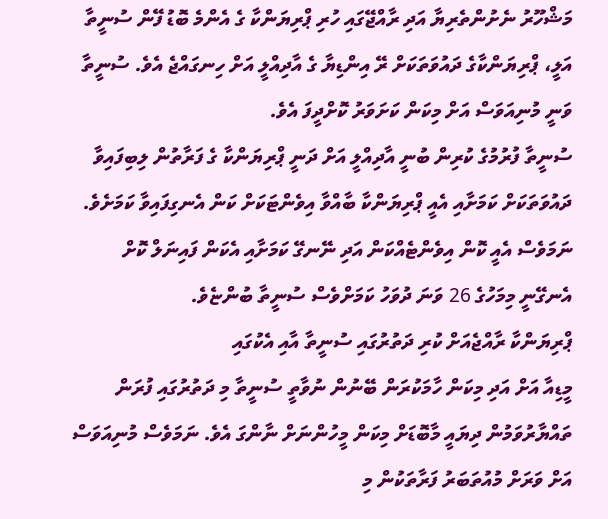މަޝްހޫރު ނެށުންތެރިޔާ އަދި ރާއްޖޭގައި ހުރި ޕްރިޔަންކާ ގެ އެންމެ ބޮޑު ފޭން ސުނީތާ އަލީ، ޕްރިޔަންކާގެ ދައުވަތަކަށް ރޭ އިންޑިޔާ ގެ އާދިއްލީ އަށް ހިނގައްޖެ އެވެ. ސުނީތާ ވަނީ މުނިއަވަސް އަށް މިކަން ކަށަވަރު ކޮށްދީފަ އެވެ.
ސުނީތާ ފުރުމުގެ ކުރިން ބުނީ އާދިއްލީ އަށް ދަނީ ޕްރިޔަންކާ ގެ ފަރާތުން ލިބިފައިވާ ދައުވަތަކަށް ކަމަށާއި އެއީ ޕްރިޔަންކާ ބާއްވާ އިވެންޓަކަށް ކަން އެނގިފައިވާ ކަމަށެވެ. ނަމަވެސް އެއީ ކޮން އިވެންޓެއްކަން އަދި ނޭނގޭ ކަމަށާއި އެކަން ފައިނަލް ކޮށް އެނގޭނީ މިމަހުގެ 26 ވަނަ ދުވަހު ކަމަށްވެސް ސުނީތާ ބުންޏެވެ.
ޕްރިޔަންކާ ރާއްޖެއަށް ކުރި ދަތުރުގައި ސުނީތާ އާއި އެކުގައި
މީޑިއާ އަށް އަދި މިކަން ހާމަކުރަން ބޭނުން ނުވާތީ ސުނީތާ މި ދަތުރުގައި ފުރަން ތައްޔާރުވަމުން ދިޔައީ މާބޮޑަށް މިކަން މީހުންނަށް ނާންގަ އެވެ. ނަމަވެސް މުނިއަވަސް އަށް ވަރަށް މުއުތަބަރު ފަރާތަކުން މި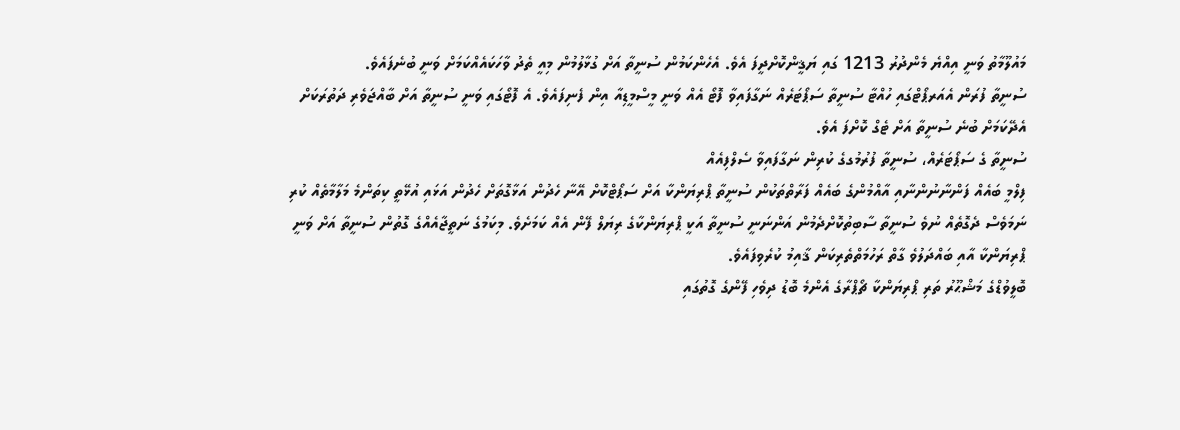މައުލޫމާތު ވަނީ އިއްޔެ މެންދުރު 1213 ގައި ޔަޤީންކޮށްދީފަ އެވެ. އެހެންކަމުން ސުނީތާ އަށް ގުޅާލުމުން މިއީ ތެދު ވާހަކައެއްކަމަށް ވަނީ ބުނެފައެވެ.
ސުނީތާ ފުރަން އެއަރޕޯޓްގައި ހުއްޓާ ސުނީތާ ސަޕޯޓަރެއް ނަގާފައިވާ ފޮޓޯ އެއް ވަނީ މީސްމީޑިއާ އިން ފެނިފައެވެ. އެ ފޮޓޯގައި ވަނީ ސުނީތާ އަށް ބާއްޖަވެރި ދަތުރަކަށް އެދޭކަމަށް ބުނެ ސުނީތާ އަށް ޓެގް ކޮށްފަ އެވެ.
ސުނީތާ ގެ ސަޕޯޓަރެއް، ސުނީތާ ފުރުމުގގެ ކުރިން ނަގާފައިވާ ސެލްފިއެއް
ފިލްމީ ބައެއް ފަންނާނުންނާއި އާއްމުންގެ ބައެއް ފަރާތްތަކުން ސުނީތާ ޕްރިޔަންކާ އަށް ސަޕޯޓްކޮށް އޭނާ ހެދުން އަޅާގޮތަށް ހެދުން އަޅައި އުޅޭތީ ކިތަންމެ މަލާމާތެއް ކުރި ނަމަވެސް ދެގޮތެއް ނުވެ ސުނީތާ ސާބިތުކޮށްދެމުން އަންނަނީ ސުނީތާ އަކީ ޕްރިޔަންކާގެ ރިޔަލް ފޭން އެއް ކަމަށެވެ. މިކަމުގެ ނަތީޖާއެއްގެ ގޮތުން ސުނީތާ އަށް ވަނީ ޕްރިޔަންކާ އާއި ބައްދަލުވެ ގާތް ރަހުމަތްތެރިކަން ޤާއިމު ކުރެވިފައެވެ.
ބޮލީވުޑްގެ މަޝްޙޫރު ތަރި ޕްރިޔަންކާ ޗޯޕްރާގެ އެންމެ ބޮޑު ދިވެހި ފޭންގެ ގޮތުގައި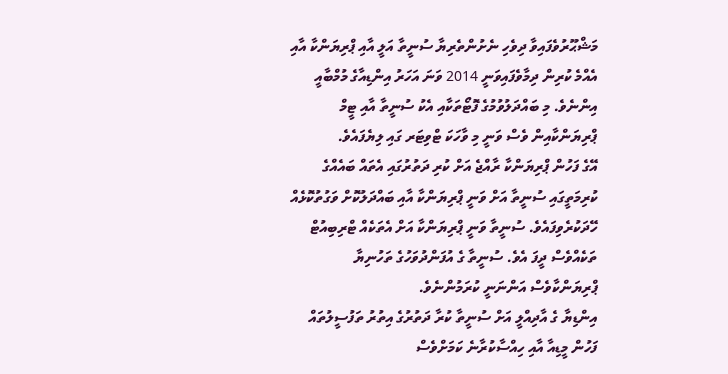މަޝްޙޫރުވެފައިވާ ދިވެހި ނެށުންތެރިޔާ ސުނީތާ އަލީ އާއި ޕްރިޔަންކާ އާއި އެއްމެ ކުރިން ދިމާވެފައިވަނީ 2014 ވަނަ އަހަރު އިންޑިއާގެ މުމްބާއީ އިންނެވެ. މި ބައްދަލުވުމުގެ ފޮޓޯތަކާއި އެކު ސުނީތާ އާއި ޓީމް ޕްރިޔަންކާއިން ވެސް ވަނީ މި ވާހަކަ ޓްވިޓަރ ގައި ލިޔެފައެވެ.
އޭގެ ފަހުން ޕްރިޔަންކާ ރާއްޖެ އަށް ކުރި ދަތުރުގައި އެތައް ބައެއްގެ ކުރިމަތީގައި ސުނީތާ އަށް ވަނީ ޕްރިޔަންކާ އާއި ބައްދަލުކޮށް ވަގުތުކޮޅެއް ހޭދަކުރެވިފައެވެ. ސުނީތާ ވަނީ ޕްރިޔަންކާ އަށް އެތަކެއް ޓްރިބިއުޓް ތަކެއްވެސް ދީފަ އެވެ. ސުނީތާ ގެ އުފަންދުވަހުގެ ތަހުނިޔާ ޕްރިޔަންކާވެސް އަންނަނީ ކުރަމުންނެވެ.
އިންޑިޔާ ގެ އާދިއްލީ އަށް ސުނީތާ ކުރާ ދަތުރުގެ އިތުރު ތަފުސީލުތައް ފަހުން މީޑިއާ އާއި ހިއްސާކުރާނެ ކަމަށްވެސް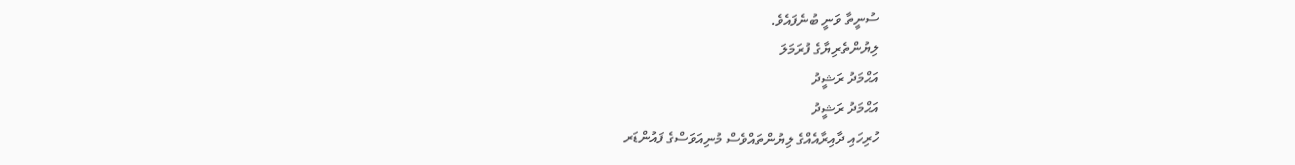ސުނީތާ ވަނީ ބުނެފައެވެ.
ލިޔުންތެރިޔާގެ ފުރަމަލަ
އަޙްމަދު ރަޝީދު
އަޙްމަދު ރަޝީދު
ހުރިހައި ދާއިރާއެއްގެ ލިޔުންތައްވެސް މުނިއަވަސްގެ ފައުންޑަރ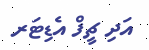އަދި ޗީފް އެޑިޓަރ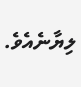ލިޔާނެއެވެ.